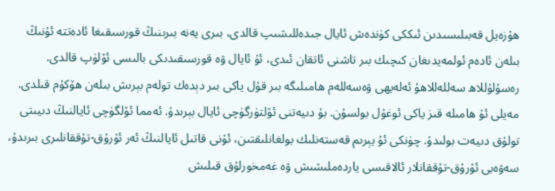ھۇزەيل قەبىلىسىدىن ئىككى كۈندەش ئايال جىدەللىشىپ قالدى، بىرى يەنە بىرىنىڭ قورسىقىغا ئادەتتە ئۇنىڭ بىلەن ئادەم ئولمەيدىغان كىچىك بىر تاشنى ئاتقان ئىدى، ئۇ ئايال ۋە قورسىقىدىكى بالىسى ئۆلۈپ قالدى. رەسۇلۇللاھ سەللەللاھۇ ئەلەيھى ۋەسەللەم ھامىلىگە بىر قۇل ياكى بىر دېدەك تولەم بېرىش بىلەن ھۆكۇم قىلدى. مەيلى ئۇ ھامىلە قىز ياكى ئوغۇل بولسۇن. بۇ دىيەتنى ئۆلتۈرگۈچى ئايال بېرىدۇ. ئەمما ئۆلگۈچى ئايالنىڭ دىيىتى تولۇق دىيەت بولىدۇ. چۈنكى ئۇ يېرىم قەستەنلىك بولغانلىقتىن، ئۇنى قاتىل ئايالنىڭ ئەر ئۇرۇق-تۇققانلىرى بىرىدۇ، سەۋەبى ئۇرۇق-تۇققانلار ئالاقىسى ياردەملىشىش ۋە غەمخورلۇق قىلىش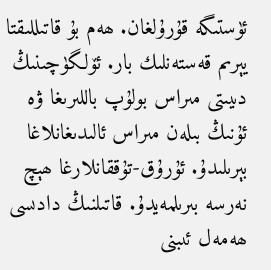ئۈستىگە قۇرۇلغان. ھەم بۇ قاتىللىقتا يېرىم قەستەنلىك بار. ئۆلگۈچىنىڭ دىيىتى مىراس بولۇپ باللىرىغا ۋە ئۇنىڭ بىلەن مىراس ئالىدىغانلاغا بېرىلىدۇ. ئۇرۇق-تۇققانلارغا ھېچ نەرسە بىرىلمەيدۇ. قاتىلنىڭ دادىسى ھەمەل ئىبنى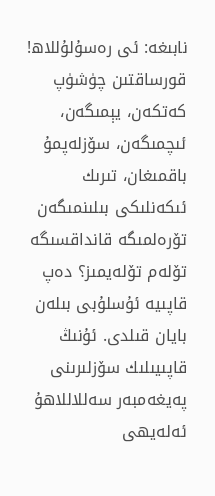نابىغە: ئى رەسۇلۇللاھ! قورساقتىن چۈشۈپ كەتكەن، يېمىگەن، ئىچمىگەن، سۆزلەپمۇ باقمىغان، تىرىك ئىكەنلىكى بىلىنمىگەن تۆرەلمىگە قانداقسىگە تۆلەم تۆلەيمىز؟ دەپ قاپىيە ئۇسلۇبى بىلەن بايان قىلدى. ئۇنىڭ قاپىيىلىك سۆزلىرىنى پەيغەمبەر سەللاللاھۇ ئەلەيھى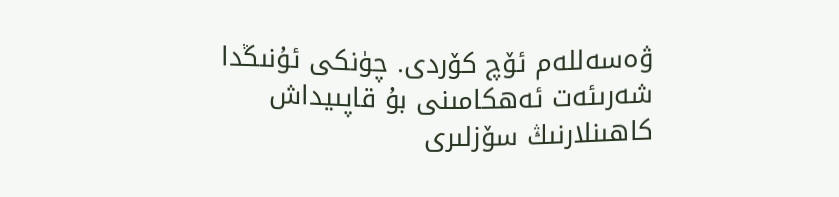ۋەسەللەم ئۆچ كۆردى. چۈنكى ئۇنىڭدا شەرىئەت ئەھكامىنى بۇ قاپىيداش كاھىنلارنىڭ سۆزلىرى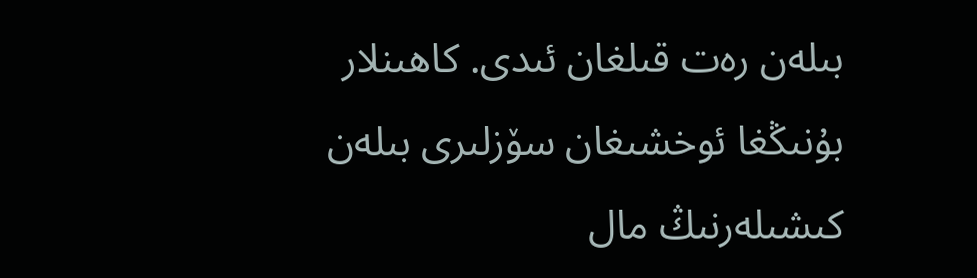بىلەن رەت قىلغان ئىدى. كاھىنلار بۇنىڭغا ئوخشىغان سۆزلىرى بىلەن كىشىلەرنىڭ مال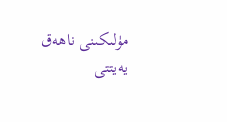مۈلىكىنى ناھەق يەيتتى